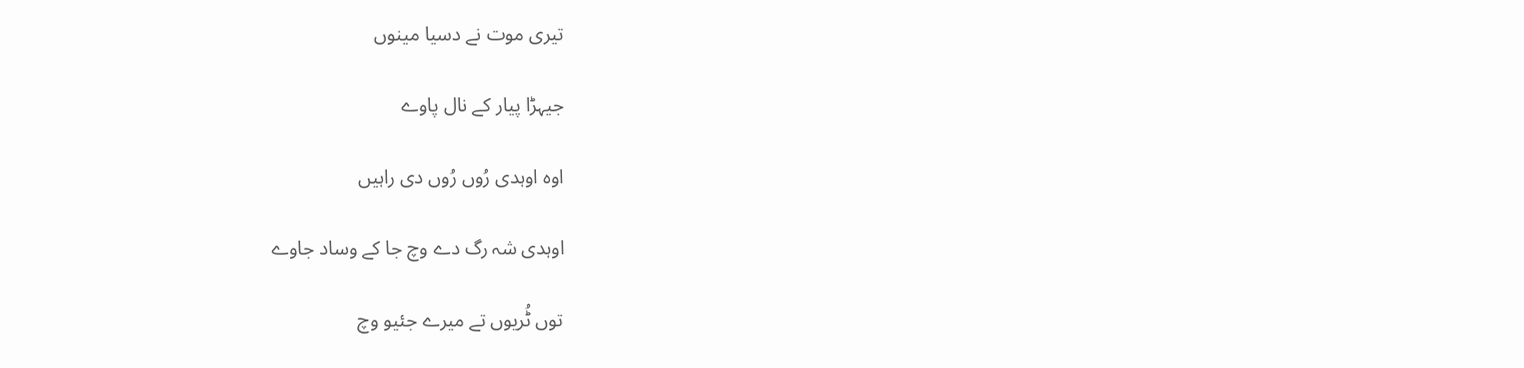تیری موت نے دسیا مینوں

جیہڑا پیار کے نال پاوے

اوہ اوہدی رُوں رُوں دی راہیں

اوہدی شہ رگ دے وچ جا کے وساد جاوے

توں ٹُریوں تے میرے جئیو وچ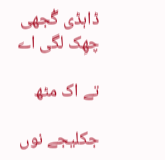ڈاہڈی گُجھی چھِک لگی اے

تے اک مٹھ

جکلیجے نوں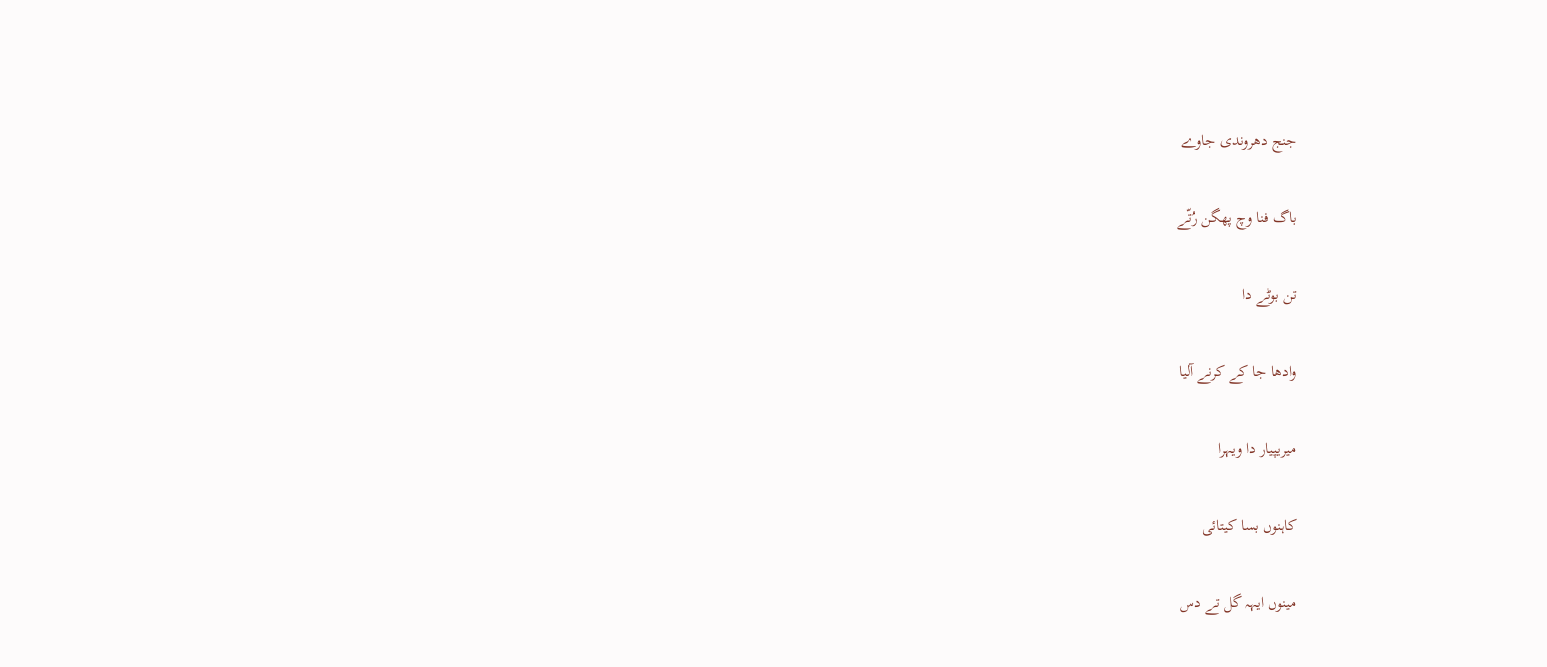جنج دھروندی جاوے

باگ فنا وچ پھگن رُتّے

تن بوٹے دا

وادھا جا کے کرنے آلیا

میریپیار دا ویہرا

کاہنوں بسا کیتائی

مینوں ایہہ گل تے دس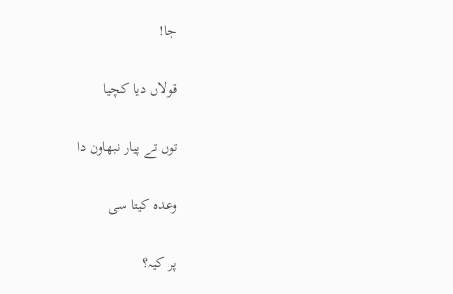جا!

قولاں دیا کچیا

توں تے پیار نبھاون دا

وعدہ کیتا سی

پر کیہ؟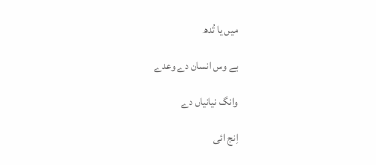میں یا تُدھ

بے وس انسان دے وعدے

وانگ نیانیاں دے

اِنج ائی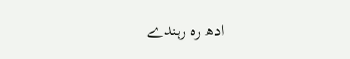ادھ رہ رہندے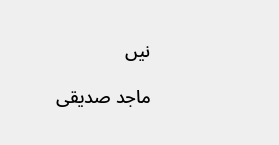نیں

ماجد صدیقی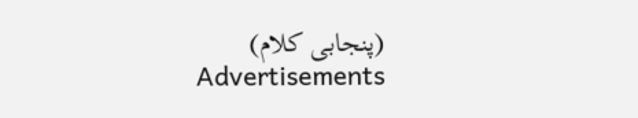(پنجابی کلام)
Advertisements